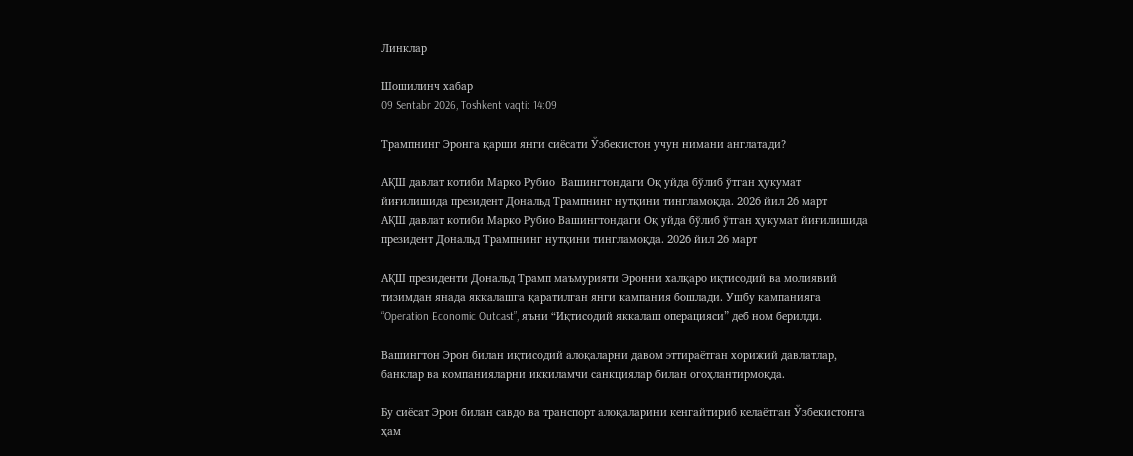Линклар

Шошилинч хабар
09 Sentabr 2026, Toshkent vaqti: 14:09

Трампнинг Эронга қарши янги сиёсати Ўзбекистон учун нимани англатади?

АҚШ давлат котиби Марко Рубио  Вашингтондаги Оқ уйда бўлиб ўтган ҳукумат йиғилишида президент Дональд Трампнинг нутқини тингламоқда. 2026 йил 26 март
АҚШ давлат котиби Марко Рубио Вашингтондаги Оқ уйда бўлиб ўтган ҳукумат йиғилишида президент Дональд Трампнинг нутқини тингламоқда. 2026 йил 26 март

АҚШ президенти Дональд Трамп маъмурияти Эронни халқаро иқтисодий ва молиявий тизимдан янада яккалашга қаратилган янги кампания бошлади. Ушбу кампанияга “Operation Economic Outcast”, яъни “Иқтисодий яккалаш операцияси” деб ном берилди.

Вашингтон Эрон билан иқтисодий алоқаларни давом эттираётган хорижий давлатлар, банклар ва компанияларни иккиламчи санкциялар билан огоҳлантирмоқда.

Бу сиёсат Эрон билан савдо ва транспорт алоқаларини кенгайтириб келаётган Ўзбекистонга ҳам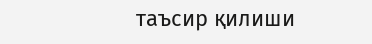таъсир қилиши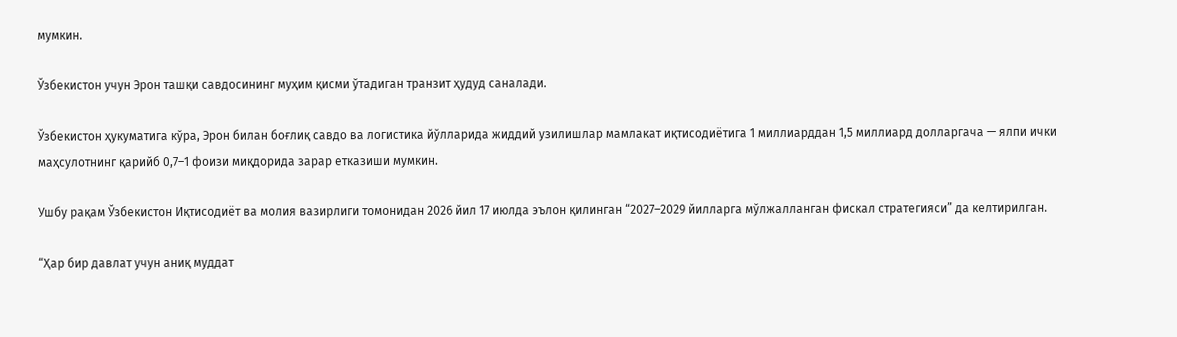мумкин.

Ўзбекистон учун Эрон ташқи савдосининг муҳим қисми ўтадиган транзит ҳудуд саналади.

Ўзбекистон ҳукуматига кўра, Эрон билан боғлиқ савдо ва логистика йўлларида жиддий узилишлар мамлакат иқтисодиётига 1 миллиарддан 1,5 миллиард долларгача — ялпи ички маҳсулотнинг қарийб 0,7–1 фоизи миқдорида зарар етказиши мумкин.

Ушбу рақам Ўзбекистон Иқтисодиёт ва молия вазирлиги томонидан 2026 йил 17 июлда эълон қилинган “2027–2029 йилларга мўлжалланган фискал стратегияси” да келтирилган.

“Ҳар бир давлат учун аниқ муддат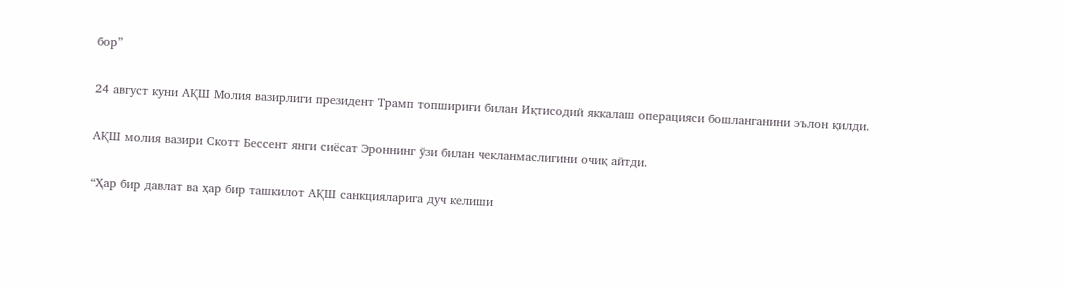бор”

24 август куни АҚШ Молия вазирлиги президент Трамп топшириғи билан Иқтисодий яккалаш операцияси бошланганини эълон қилди.

АҚШ молия вазири Скотт Бессент янги сиёсат Эроннинг ўзи билан чекланмаслигини очиқ айтди.

“Ҳар бир давлат ва ҳар бир ташкилот АҚШ санкцияларига дуч келиши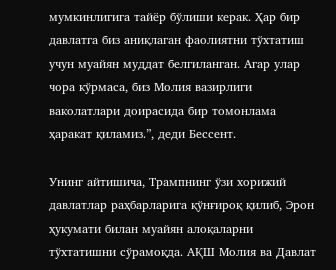мумкинлигига тайёр бўлиши керак. Ҳар бир давлатга биз аниқлаган фаолиятни тўхтатиш учун муайян муддат белгиланган. Агар улар чора кўрмаса, биз Молия вазирлиги ваколатлари доирасида бир томонлама ҳаракат қиламиз.”, деди Бессент.

Унинг айтишича, Трампнинг ўзи хорижий давлатлар раҳбарларига қўнғироқ қилиб, Эрон ҳукумати билан муайян алоқаларни тўхтатишни сўрамоқда. АҚШ Молия ва Давлат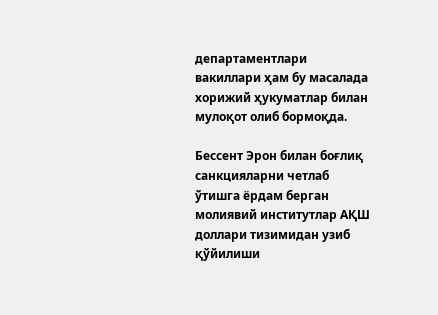департаментлари вакиллари ҳам бу масалада хорижий ҳукуматлар билан мулоқот олиб бормоқда.

Бессент Эрон билан боғлиқ санкцияларни четлаб ўтишга ёрдам берган молиявий институтлар АҚШ доллари тизимидан узиб қўйилиши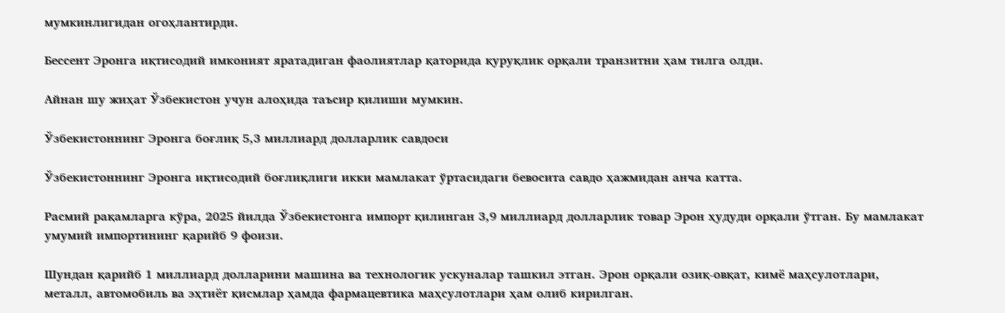мумкинлигидан огоҳлантирди.

Бессент Эронга иқтисодий имконият яратадиган фаолиятлар қаторида қуруқлик орқали транзитни ҳам тилга олди.

Айнан шу жиҳат Ўзбекистон учун алоҳида таъсир қилиши мумкин.

Ўзбекистоннинг Эронга боғлиқ 5,3 миллиард долларлик савдоси

Ўзбекистоннинг Эронга иқтисодий боғлиқлиги икки мамлакат ўртасидаги бевосита савдо ҳажмидан анча катта.

Расмий рақамларга кўра, 2025 йилда Ўзбекистонга импорт қилинган 3,9 миллиард долларлик товар Эрон ҳудуди орқали ўтган. Бу мамлакат умумий импортининг қарийб 9 фоизи.

Шундан қарийб 1 миллиард долларини машина ва технологик ускуналар ташкил этган. Эрон орқали озиқ-овқат, кимё маҳсулотлари, металл, автомобиль ва эҳтиёт қисмлар ҳамда фармацевтика маҳсулотлари ҳам олиб кирилган.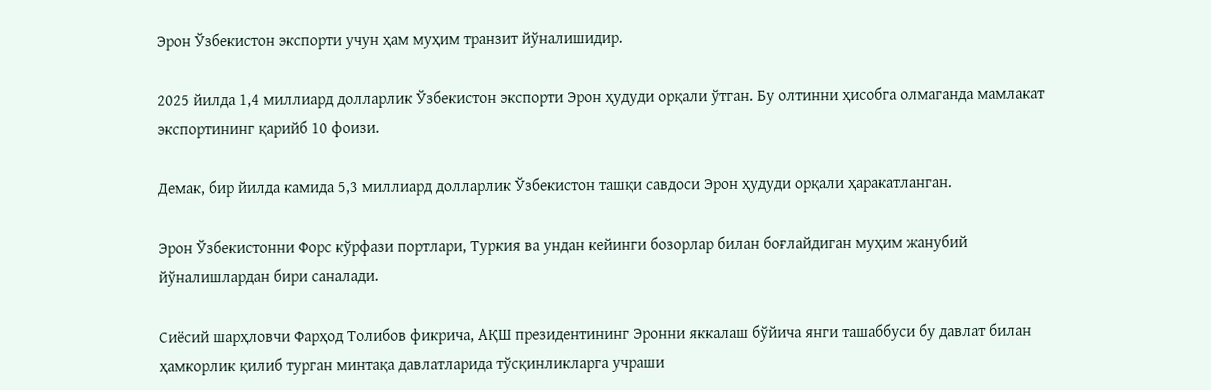Эрон Ўзбекистон экспорти учун ҳам муҳим транзит йўналишидир.

2025 йилда 1,4 миллиард долларлик Ўзбекистон экспорти Эрон ҳудуди орқали ўтган. Бу олтинни ҳисобга олмаганда мамлакат экспортининг қарийб 10 фоизи.

Демак, бир йилда камида 5,3 миллиард долларлик Ўзбекистон ташқи савдоси Эрон ҳудуди орқали ҳаракатланган.

Эрон Ўзбекистонни Форс кўрфази портлари, Туркия ва ундан кейинги бозорлар билан боғлайдиган муҳим жанубий йўналишлардан бири саналади.

Сиёсий шарҳловчи Фарҳод Толибов фикрича, АҚШ президентининг Эронни яккалаш бўйича янги ташаббуси бу давлат билан ҳамкорлик қилиб турган минтақа давлатларида тўсқинликларга учраши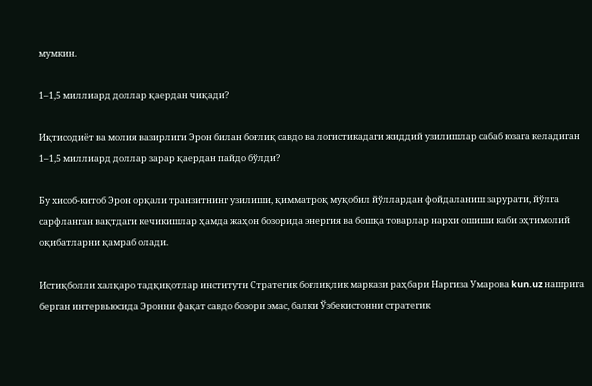мумкин.

1–1,5 миллиард доллар қаердан чиқади?

Иқтисодиёт ва молия вазирлиги Эрон билан боғлиқ савдо ва логистикадаги жиддий узилишлар сабаб юзага келадиган 1–1,5 миллиард доллар зарар қаердан пайдо бўлди?

Бу хисоб-китоб Эрон орқали транзитнинг узилиши, қимматроқ муқобил йўллардан фойдаланиш зарурати, йўлга сарфланган вақтдаги кечикишлар ҳамда жаҳон бозорида энергия ва бошқа товарлар нархи ошиши каби эҳтимолий оқибатларни қамраб олади.

Истиқболли халқаро тадқиқотлар институти Стратегик боғлиқлик маркази раҳбари Наргиза Умарова kun.uz нашрига берган интервьюсида Эронни фақат савдо бозори эмас, балки Ўзбекистонни стратегик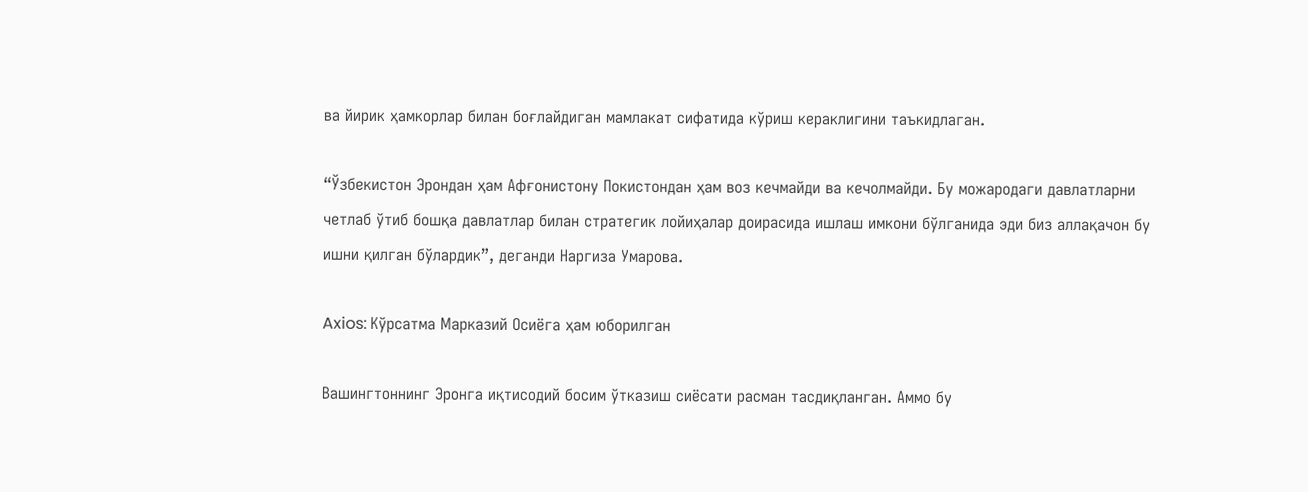ва йирик ҳамкорлар билан боғлайдиган мамлакат сифатида кўриш кераклигини таъкидлаган.

“Ўзбекистон Эрондан ҳам Афғонистону Покистондан ҳам воз кечмайди ва кечолмайди. Бу можародаги давлатларни четлаб ўтиб бошқа давлатлар билан стратегик лойиҳалар доирасида ишлаш имкони бўлганида эди биз аллақачон бу ишни қилган бўлардик”, деганди Наргиза Умарова.

Axios: Кўрсатма Марказий Осиёга ҳам юборилган

Вашингтоннинг Эронга иқтисодий босим ўтказиш сиёсати расман тасдиқланган. Аммо бу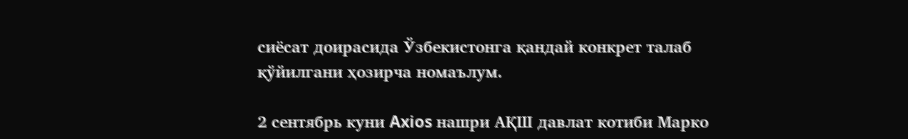сиёсат доирасида Ўзбекистонга қандай конкрет талаб қўйилгани ҳозирча номаълум.

2 сентябрь куни Axios нашри АҚШ давлат котиби Марко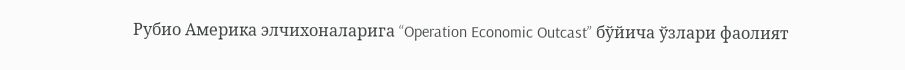Рубио Америка элчихоналарига “Operation Economic Outcast” бўйича ўзлари фаолият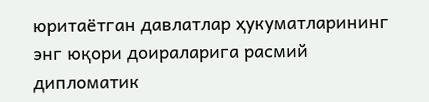юритаётган давлатлар ҳукуматларининг энг юқори доираларига расмий дипломатик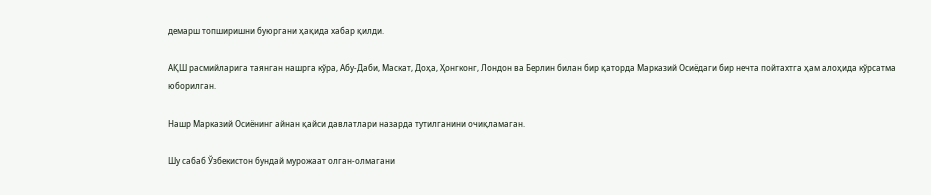демарш топширишни буюргани ҳақида хабар қилди.

АҚШ расмийларига таянган нашрга кўра, Абу-Даби, Маскат, Доҳа, Ҳонгконг, Лондон ва Берлин билан бир қаторда Марказий Осиёдаги бир нечта пойтахтга ҳам алоҳида кўрсатма юборилган.

Нашр Марказий Осиёнинг айнан қайси давлатлари назарда тутилганини очиқламаган.

Шу сабаб Ўзбекистон бундай мурожаат олган-олмагани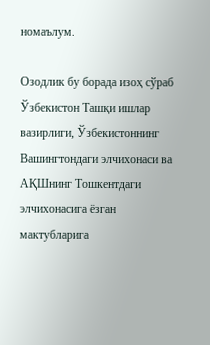номаълум.

Озодлик бу борада изоҳ сўраб Ўзбекистон Ташқи ишлар вазирлиги, Ўзбекистоннинг Вашингтондаги элчихонаси ва АҚШнинг Тошкентдаги элчихонасига ёзган мактубларига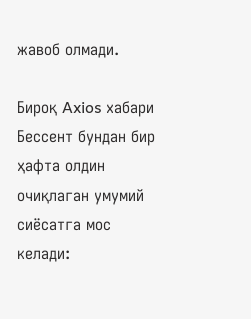жавоб олмади.

Бироқ Axios хабари Бессент бундан бир ҳафта олдин очиқлаган умумий сиёсатга мос келади: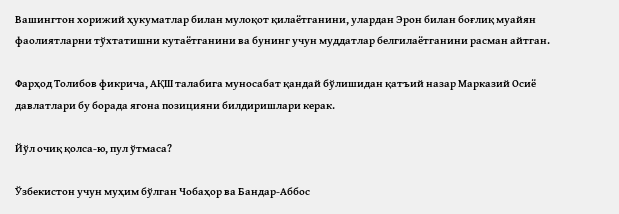Вашингтон хорижий ҳукуматлар билан мулоқот қилаётганини, улардан Эрон билан боғлиқ муайян фаолиятларни тўхтатишни кутаётганини ва бунинг учун муддатлар белгилаётганини расман айтган.

Фарҳод Толибов фикрича, АҚШ талабига муносабат қандай бўлишидан қатъий назар Марказий Осиё давлатлари бу борада ягона позицияни билдиришлари керак.

Йўл очиқ қолса-ю, пул ўтмаса?

Ўзбекистон учун муҳим бўлган Чобаҳор ва Бандар-Аббос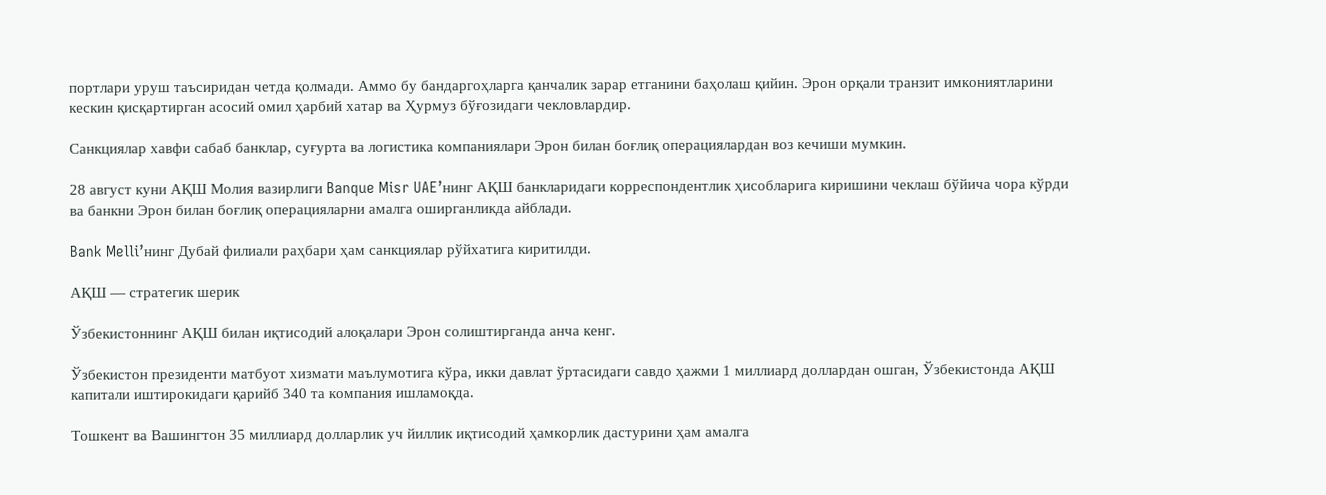портлари уруш таъсиридан четда қолмади. Аммо бу бандаргоҳларга қанчалик зарар етганини баҳолаш қийин. Эрон орқали транзит имкониятларини кескин қисқартирган асосий омил ҳарбий хатар ва Ҳурмуз бўғозидаги чекловлардир.

Санкциялар хавфи сабаб банклар, суғурта ва логистика компаниялари Эрон билан боғлиқ операциялардан воз кечиши мумкин.

28 август куни АҚШ Молия вазирлиги Banque Misr UAE’нинг АҚШ банкларидаги корреспондентлик ҳисобларига киришини чеклаш бўйича чора кўрди ва банкни Эрон билан боғлиқ операцияларни амалга оширганликда айблади.

Bank Melli’нинг Дубай филиали раҳбари ҳам санкциялар рўйхатига киритилди.

АҚШ — стратегик шерик

Ўзбекистоннинг АҚШ билан иқтисодий алоқалари Эрон солиштирганда анча кенг.

Ўзбекистон президенти матбуот хизмати маълумотига кўра, икки давлат ўртасидаги савдо ҳажми 1 миллиард доллардан ошган, Ўзбекистонда АҚШ капитали иштирокидаги қарийб 340 та компания ишламоқда.

Тошкент ва Вашингтон 35 миллиард долларлик уч йиллик иқтисодий ҳамкорлик дастурини ҳам амалга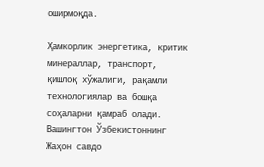оширмоқда.

Ҳамкорлик энергетика, критик минераллар, транспорт, қишлоқ хўжалиги, рақамли технологиялар ва бошқа соҳаларни қамраб олади. Вашингтон Ўзбекистоннинг Жаҳон савдо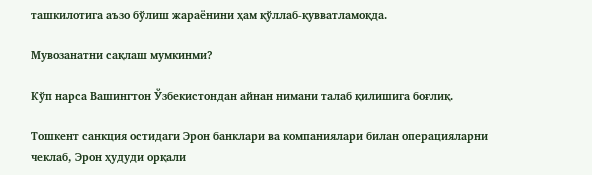ташкилотига аъзо бўлиш жараёнини ҳам қўллаб-қувватламоқда.

Мувозанатни сақлаш мумкинми?

Кўп нарса Вашингтон Ўзбекистондан айнан нимани талаб қилишига боғлиқ.

Тошкент санкция остидаги Эрон банклари ва компаниялари билан операцияларни чеклаб, Эрон ҳудуди орқали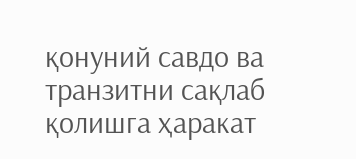қонуний савдо ва транзитни сақлаб қолишга ҳаракат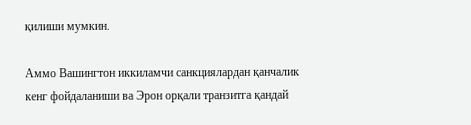қилиши мумкин.

Аммо Вашингтон иккиламчи санкциялардан қанчалик кенг фойдаланиши ва Эрон орқали транзитга қандай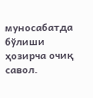муносабатда бўлиши ҳозирча очиқ савол.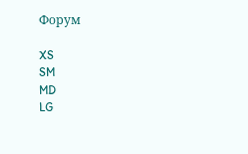Форум

XS
SM
MD
LG